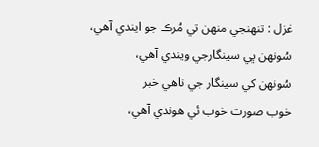غزل : تنهنجي منهن تي مُرڪ جو ايندي آهي،
سُونهن ڀي سينگارجي ويندي آهي،
سُونهن کي سينگار جي ناهي خبر
خوب صورت خوب ئي هوندي آهي،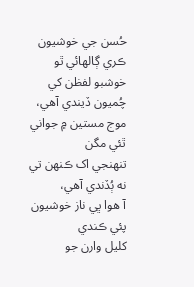حُسن جي خوشيون ڪري ڳالهائي ٿو
خوشبو لفظن کي چُميون ڏيندي آهي،
موج مستين ۾ جواني ٿئي مگن
تنهنجي اک ڪنهن تي نه ٻُڏندي آهي،
آ هوا ڀي ناز خوشيون پئي ڪندي
کليل وارن جو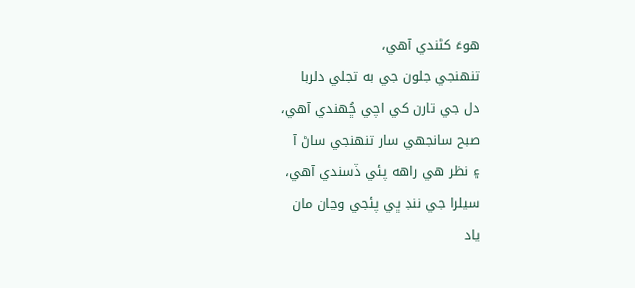هوءَ کڻندي آهي،
تنهنجي جلون جي به تجلي دلربا
دل جي تارن کي اچي ڇُهندي آهي،
صبح سانجهي سار تنهنجي ساڻ آ
۽ نظر هي راهه پئي ڏسندي آهي،
سيلرا جي ننڊ ڀي پئجي وڃان مان
ياد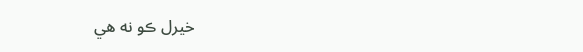خيرل ڪو نه هي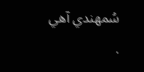سُمهندي آهي .